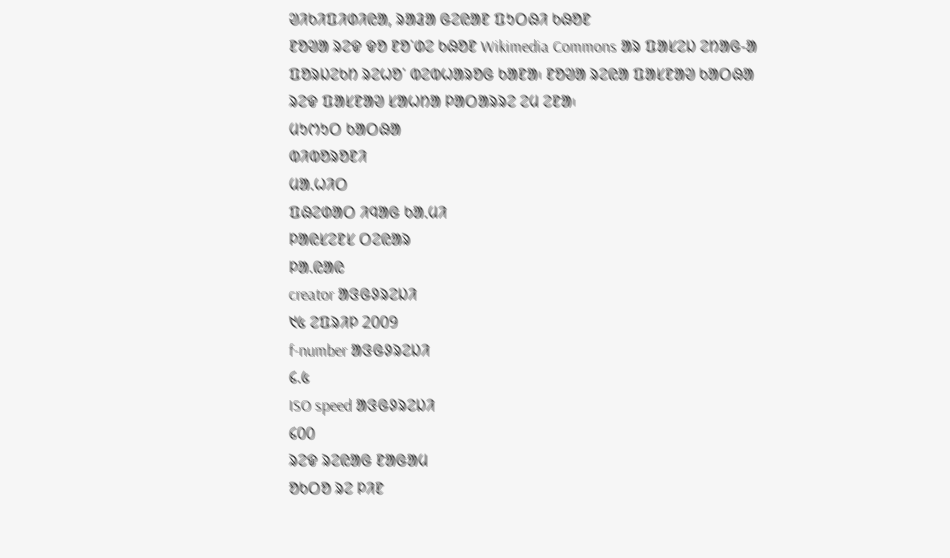ᱣᱤᱠᱤᱯᱤᱰᱤᱭᱟ, ᱨᱟᱲᱟ ᱜᱮᱭᱟᱱ ᱯᱩᱛᱷᱤ ᱠᱷᱚᱱ
ᱱᱚᱣᱟ ᱨᱮᱫ ᱫᱚ ᱱᱚᱸᱰᱮ ᱠᱷᱚᱱ Wikimedia Commons ᱟᱨ ᱯᱟᱥᱮᱡ ᱮᱴᱟᱜ-ᱟ ᱯᱚᱨᱡᱮᱠᱴ ᱨᱮᱦᱚᱸ ᱵᱮᱵᱦᱟᱨᱚᱜ ᱠᱟᱱᱟ᱾ ᱱᱚᱣᱟ ᱨᱮᱭᱟ ᱯᱟᱥᱱᱟᱣ ᱠᱟᱛᱷᱟ ᱨᱮᱫ ᱯᱟᱥᱱᱟᱣ ᱥᱟᱦᱴᱟ ᱞᱟᱛᱟᱨᱨᱮ ᱮᱢ ᱮᱱᱟ᱾
ᱢᱩᱬᱩᱛ ᱠᱟᱛᱷᱟ
ᱵᱤᱵᱚᱨᱚᱱᱤ
ᱢᱟᱹᱦᱤᱛ
ᱯᱷᱮᱰᱟᱛ ᱤᱧᱟᱜ ᱠᱟᱹᱢᱤ
ᱞᱟᱭᱥᱮᱱᱥ ᱛᱮᱭᱟᱨ
ᱞᱟ.ᱭᱟᱭ
creator ᱟᱝᱜᱽᱨᱮᱡᱤ
᱑᱕ ᱮᱯᱨᱤᱞ 2009
f-number ᱟᱝᱜᱽᱨᱮᱡᱤ
᱔.᱕
ISO speed ᱟᱝᱜᱽᱨᱮᱡᱤ
᱔᱐᱐
ᱨᱮᱫ ᱨᱮᱭᱟᱜ ᱱᱟᱜᱟᱢ
ᱚᱠᱛᱚ ᱨᱮ ᱞᱤᱱ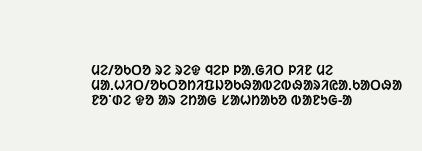ᱢᱮ/ᱚᱠᱛᱚ ᱨᱮ ᱨᱮᱫ ᱧᱮᱞ ᱞᱟᱹᱜᱤᱛ ᱞᱤᱱ ᱢᱮ
ᱢᱟᱹᱦᱤᱛ/ᱚᱠᱛᱚᱴᱤᱯᱡᱚᱠᱷᱟᱵᱮᱵᱷᱟᱨᱤᱭᱟᱹᱠᱟᱛᱷᱟ
ᱱᱚᱸᱰᱮ ᱫᱚ ᱟᱨ ᱮᱴᱟᱜ ᱥᱟᱦᱴᱟᱠᱚ ᱵᱟᱱᱩᱜ-ᱟ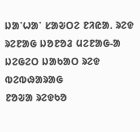ᱡᱟᱸᱦᱟᱸ ᱥᱟᱶᱛᱮ ᱱᱤᱭᱟᱹ ᱨᱮᱫ ᱨᱮᱱᱟᱜ ᱡᱚᱱᱚᱲ ᱢᱮᱱᱟᱜ-ᱟ
ᱡᱮᱜᱮᱛ ᱡᱟᱠᱟᱛ ᱨᱮᱫ ᱵᱮᱵᱷᱟᱨᱟᱜ
ᱱᱚᱶᱟ ᱨᱮᱫᱠᱚ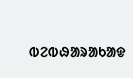ᱵᱮᱵᱷᱟᱨᱟᱠᱟᱫ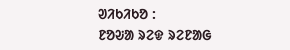ᱣᱤᱠᱤᱠᱚ :
ᱱᱚᱶᱟ ᱨᱮᱫ ᱨᱮᱱᱟᱜ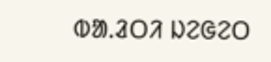ᱵᱟᱹᱲᱛᱤ ᱡᱮᱜᱮᱛ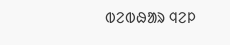ᱵᱮᱵᱷᱟᱨ ᱧᱮᱞ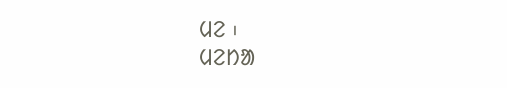ᱢᱮ ᱾
ᱢᱮᱴᱟ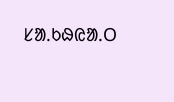ᱥᱟᱹᱠᱷᱭᱟᱹᱛ